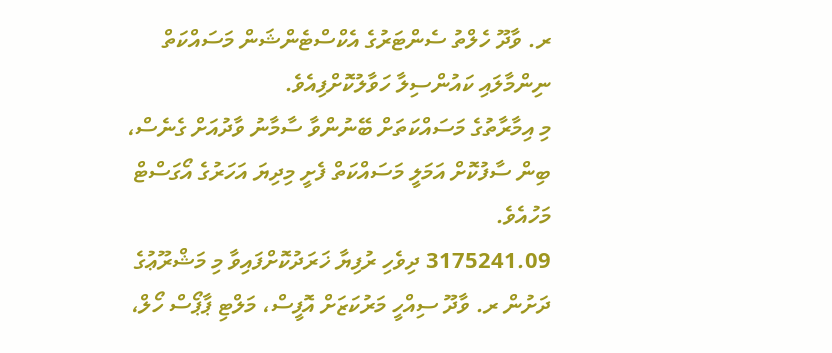ރ. ވާދޫ ހެލްތު ސެންޓަރުގެ އެކްސްޓެންޝަން މަސައްކަތް ނިންމާލައި ކައުންސިލާ ހަވާލުކޮށްފިއެވެ.
މި އިމާރާތުގެ މަސައްކަތަށް ބޭނުންވާ ސާމާނު ވާދުއަށް ގެނެސް، ބިން ސާފުކޮށް އަމަލީ މަސައްކަތް ފެށީ މިދިޔަ އަހަރުގެ އޯގަސްޓް މަހުއެވެ.
3175241.09 ދިވެހި ރުފިޔާ ޚަރަދުކޮށްފައިވާ މި މަޝްރޫޢުގެ ދަށުން ރ. ވާދޫ ސިއްހީ މަރުކަޒަށް އޮފީސް، މަލްޓި ޕާޕޯސް ހޯލް،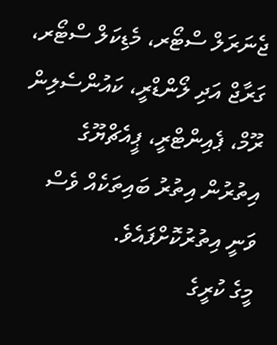ޖެނަރަލް ސްޓޯރ، މެޑިކަލް ސްޓޯރ، ގަރާޖް އަދި ލޯންޑްރީ، ކައުންސެލިން ރޫމް، ޕެއިންޓްރީ، ޕީއެޗްޔޫގެ އިތުރުން އިތުރު ބައިތަކެއް ވެސް ވަނީ އިތުރުކޮށްފައެވެ.
މީގެ ކުރީގެ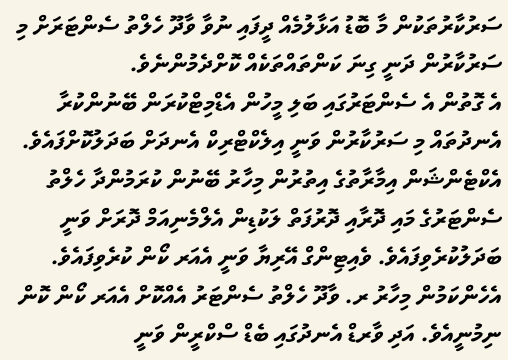ސަރުކާރުތަކުން މާ ބޮޑު އަޅާލުމެއް ދީފައި ނުވާ ވާދޫ ހެލްތު ސެންޓަރަށް މި ސަރުކާރުން ދަނީ ގިނަ ކަންތައްތަކެއް ކޮށްދެމުންނެވެ.
އެ ގޮތުން އެ ސެންޓަރުގައި ބަލި މީހުން އެޑްމިޓްކުރަން ބޭނުންކުރާ އެނދުތައް މި ސަރުކާރުން ވަނީ އިލެކްޓްރިކް އެނދަށް ބަދަލުކޮށްފައެވެ. އެކްޓެންޝަން އިމާރާތުގެ އިތުރުން މިހާރު ބޭނުން ކުރަމުންދާ ހެލްތު ސެންޓަރުގެ މައި ދޮރާއި ދޮރުފަތް ލަކުޑިން އެލްމެނިއަމް ދޮރަށް ވަނީ ބަދަލުކުރެވިފައެވެ. ވެއިޓިންގް އޭރިޔާ ވަނީ އެއަރ ކޯން ކުރެވިފައެވެ. އެހެންކަމުން މިހާރު ރ. ވާދޫ ހެލްތު ސެންޓަރު އެއްކޮށް އެއަރ ކޯން ކޮން ނިމުނީއެވެ. އަދި ވާރޑް އެނދުގައި ބެޑް ސްކްރީން ވަނީ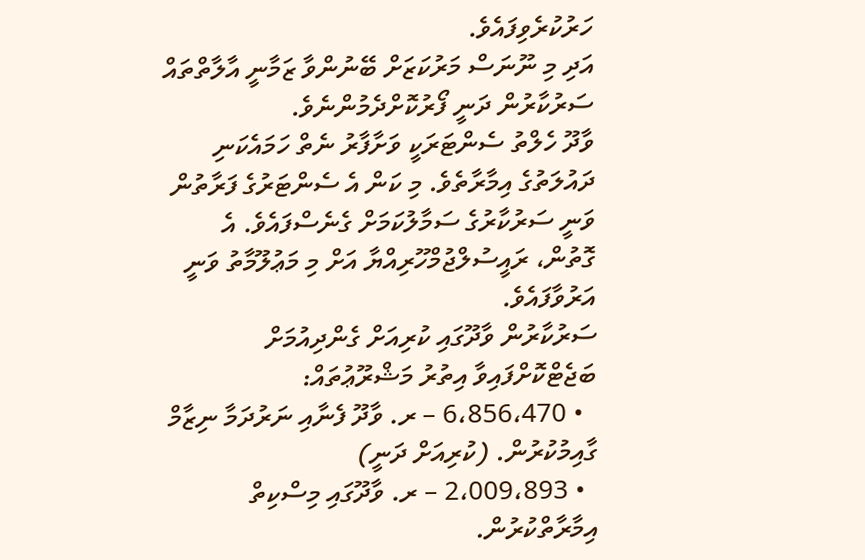ހަރުކުރެވިފައެވެ.
އަދި މި ނޫނަސް މަރުކަޒަށް ބޭނުންވާ ޒަމާނީ އާލާތްތައް ސަރުކާރުން ދަނީ ފޯރުކޮށްދެމުންނެވެ.
ވާދޫ ހެލްތު ސެންޓަރަކީ ވަށާފާރު ނެތް ހަމައެކަނި ދައުލަތުގެ އިމާރާތެވެ. މި ކަން އެ ސެންޓަރުގެ ފަރާތުން ވަނީ ސަރުކާރުގެ ސަމާލުކަމަށް ގެނެސްފައެވެ. އެ ގޮތުން، ރައީސުލްޖުމްހޫރިއްޔާ އަށް މި މަޢުލޫމާތު ވަނީ އަރުވާފައެވެ.
ސަރުކާރުން ވާދޫގައި ކުރިއަށް ގެންދިއުމަށް ބަޖެޓްކޮށްފައިވާ އިތުރު މަޝްރޫޢުތައް:
  • 6،856،470 – ރ. ވާދޫ ފެނާއި ނަރުދަމާ ނިޒާމް ގާއިމުކުރުން. (ކުރިއަށް ދަނީ)
  • 2،009،893 – ރ. ވާދޫގައި މިސްކިތް އިމާރާތްކުރުން.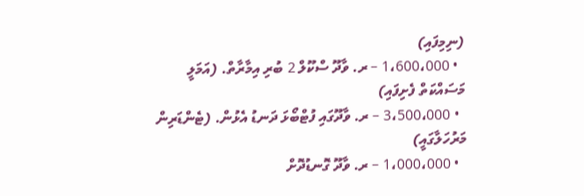(ނިމިފައި)
  • 1،600،000 – ރ. ވާދޫ ސްކޫލް 2 ބުރި އިމާރާތް. (އަމަލީ މަސައްކަތް ފެށިފައި)
  • 3،500،000 – ރ. ވާދޫގައި ފުޓްބޯޅަ ދަނޑު އެޅުން. (ޓެންޑަރިން މަރުހަލާގައީ)
  • 1،000،000 – ރ. ވާދޫ ގޮނޑުދޮށް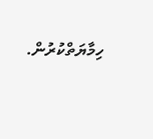ހިމާޔަތްކުރުން.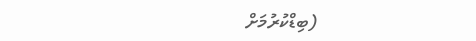(ބިޑްކުރުމަށް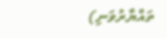ތައްޔާރުވަނި)